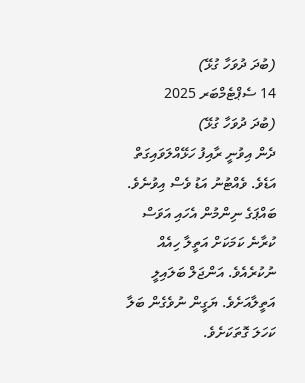(ބުދަ ދުވަހާ ގުޅޭ)
14 ސެޕްޓެމްބަރ 2025
(ބުދަ ދުވަހާ ގުޅޭ)
ދެން އިވުނީ ރާއިފު ހަޅޭއްލަވައިގަތް އަޑެވެ. ވެއްޓުނު އަޑު ވެސް އިވުނެވެ. ބައްޕަގެ ނިންމުން އެހައި އަވަސް ކުރާނެ ކަމަކަށް އަތީލާ ހިއެއް ނުކުރެއެވެ. އަންޖަލް ބަލައިލީ އަތީލާއަށެވެ. ޔަގީން ނުވެގެން ބަލާ ކަހަލަ ގޮތަކަށެވެ.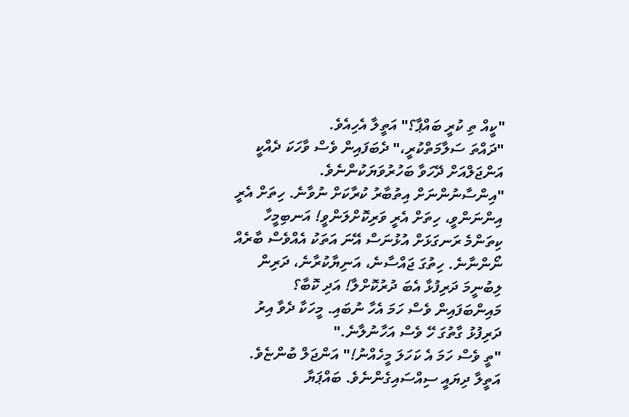"ކީއް ތި ކުރީ ބައްޕާ؟" އަތީލާ އެހިއެވެ.
"ދައްތަ ސަލާމަތްކުރީ،" ދެބަފައިން ވެސް ވާހަކަ ދެއްކީ އަންޖަލްއަށް ދޭހަވާ ބަހުރުވަޔަކުންނެވެ.
"އިންސާނުންނަށް އިތުބާރު ކުރާކަށް ނުވާނެ. ހިތަށް އެރީ އިންނަންވީ، ހިތަށް އެރީ ވަރިކޮށްލަންވީ! އަނބިމީހާ ކިތަންމެ ރަނގަޅަށް އުޅުނަސް އޭނަ އަތަކު އެއްވެސް ބާރެއް ނޯންނާނެ. ހިތުގަ ޖައްސާނެ، އަނިޔާކުރާނެ، ދަރިން ލިބުނީމަ ދަރިފުޅާ އެބަ ދުރުކޮށްލާ! އަދި ކޮބާ؟ މައިންބަފައިން ވެސް ހަމަ އެހާ ނުބައި. މީހަކާ ދެވާ އިރު ދަރިފުޅު ގާތުގަ ހޭ ވެސް އަހާނުލާނެ."
"ތީ ވެސް ހަމަ އެ ކަހަލަ މީހެއްނު!" އަންޖަލް ބުންޏެވެ.
އަތީލާ ދިޔައީ ސިއްސައިގެންނެވެ. ބައްޕަޔާ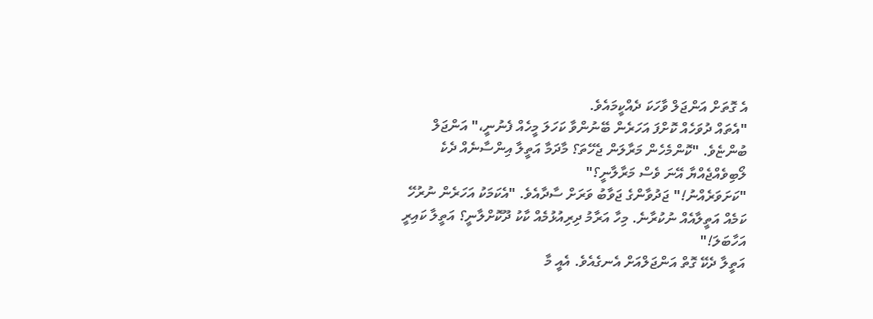އެ ގޮތަށް އަންޖަލް ވާހަކަ ދެއްކީމައެވެ.
"އެތައް ދުވަހެއް ކޮށްފަ އަހަރެން ބޭނުންވާ ކަހަލަ މީހެއް ފެނުނީ،" އަންޖަލް ބުންޏެވެ. "ކޮންމެހެން މަރާލަން ޖެހޭތަ؟ މާދަމާ އަތީލާ އިންސާނެއް ދެކެ ލޯބިވެއްޖެއްޔާ އޭނަ ވެސް މަރާލާނީ؟"
"ކަށަވަރެއްނު!" ޖަދުވާންގެ ޖަވާބު ވަރަށް ސާދާއެވެ. "އެކަމަކު އަހަރެން ނުރުހޭ ކަމެއް އަތީލާއެއް ނުކުރާނެ. މިހާ އަރާމު ދިރިއުޅުމެއް ކާކު ދޫކޮށްލާނީ؟ އަތީލާ ކައިރީ އަހާބަލަ!"
އަތީލާ ދެކޭ ގޮތް އަންޖަލްއަށް އެނގެއެވެ. އެއީ މާ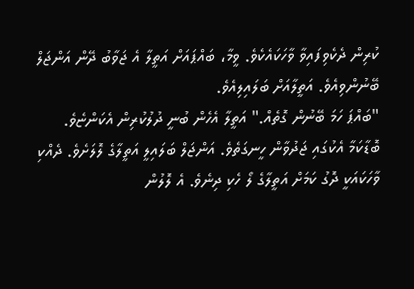ކުރިން ދެކެވިފައިވާ ވާހަކައެކެވެ. ވީމާ، ބައްޕައަށް އަތީލާ އެ ޖަވާބު ދޭން އަންޖަލް ބޭނުންވިއެވެ. އަތީލާއަށް ބަލައިލިއެވެ.
"ބައްޕަ ހަމަ ބޭނުން ގޮތެއް." އަތީލާ އެހެން ބުނީ ދުލުކުރިން އެކަންޏެވެ.
ބޮޑާކަމާ އެކުގައި ޖަދުވާން ހީނގަތެވެ. އަންޖަލް ބަލައިލީ އަތީލާގެ ލޮލަށެވެ. ދެއްކި ވާހަކައަކީ ދޮގު ކަމަށް އަތީލާގެ ލޯ ހެކި ދިނެވެ. އެ ލޮލުން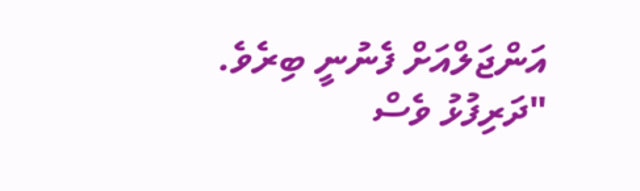އަންޖަލްއަށް ފެނުނީ ބިރެވެ.
"ދަރިފުޅު ވެސް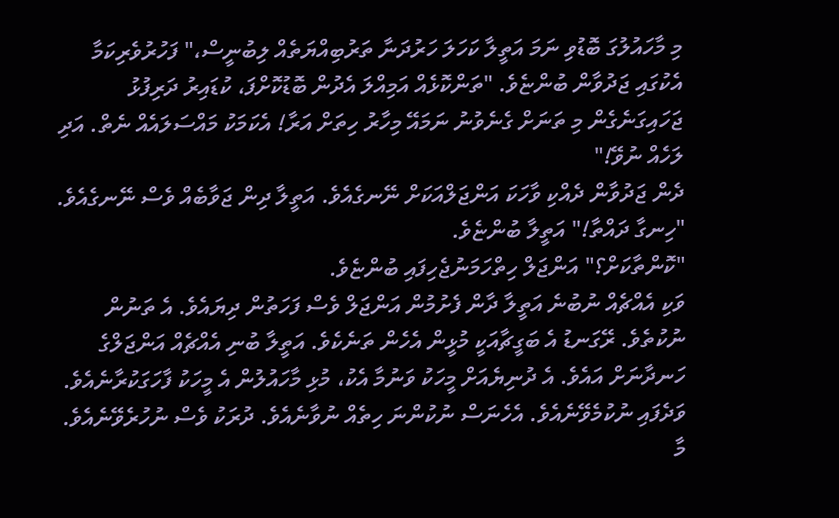މި މާހައުލުގަ ބޮޑުވި ނަމަ އަތީލާ ކަހަލަ ހަރުދަނާ ތަރުބިއްޔަތެއް ލިބުނީސް،" ފަހުރުވެރިކަމާ އެކުގައި ޖަދުވާން ބުންޏެވެ. "ތަންކޮޅެއް އަމިއްލަ އެދުން ބޮޑުކޮށްފަ، ކުޑައިރު ދަރިފުޅު ޖަހައިގަނެގެން މި ތަނަށް ގެނެވުނު ނަމައޭ މިހާރު ހިތަށް އަރާ! އެކަމަކު މައްސަލައެއް ނެތް. އަދި ލަހެއް ނުވޭ!"
ދެން ޖަދުވާން ދެއްކި ވާހަކަ އަންޖަލްއަކަށް ނޭނގެއެވެ. އަތީލާ ދިން ޖަވާބެއް ވެސް ނޭނގެއެވެ.
"ހިނގާ ދައްތާ!" އަތީލާ ބުންޏެވެ.
"ކޮންތާކަށް؟" އަންޖަލް ހިތްހަމަނުޖެހިފައި ބުންޏެވެ.
ވަކި އެއްޗެއް ނުބުނެ އަތީލާ ދާން ފެށުމުން އަންޖަލް ވެސް ފަހަތުން ދިޔައެވެ. އެ ތަނުން ނުކުތެވެ. ރޭގަނޑު އެ ބަގީޗާއަކީ މުޅީން އެހެން ތަނެކެވެ. އަތީލާ ބުނި އެއްޗެއް އަންޖަލްގެ ހަނދާނަށް އައެވެ. އެ ދުނިޔެއަށް މީހަކު ވަނުމާ އެކު، މުޅި މާހައުލުން އެ މީހަކު ފާހަގަކުރާނެއެވެ. ވަދެފައި ނުކުމެވޭނެއެވެ. އެހެނަސް ނުކުންނަ ހިތެއް ނުވާނެއެވެ. ދުރަކު ވެސް ނުހުރެވޭނެއެވެ. މާ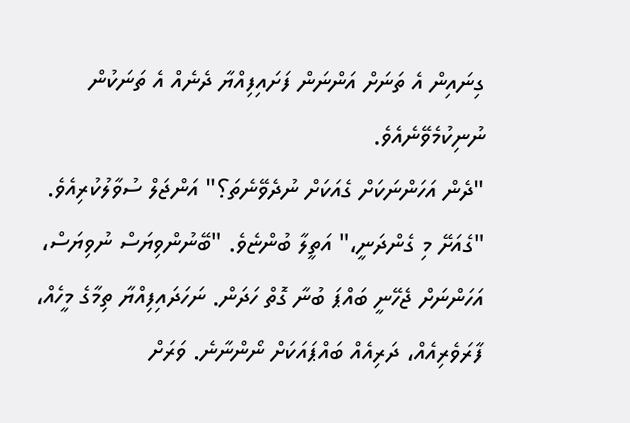ގިނައިން އެ ތަނަށް އަންނަން ފަށައިފިއްޔާ ދެނެއް އެ ތަނަކުން ނުނިކުމެވޭނެއެވެ.
"ދެން އަހަންނަކަށް ގެއަކަށް ނުދެވޭނެތަ؟" އަންޖަލް ސުވާލުކުރިއެވެ.
"ގެއަށޭ މި ގެންދަނީ،" އަތީލާ ބުންޏެވެ. "ބޭނުންވިޔަސް ނުވިޔަސް، އަހަންނަށް ޖެހޭނީ ބައްޕަ ބުނާ ގޮތް ހަދަން. ނަހަދައިފިއްޔާ ތިމާގެ މީހެއް، ފާރަވެރިއެއް، ދަރިއެއް ބައްޕައަކަށް ނޯންނާނެ. ވަރަށް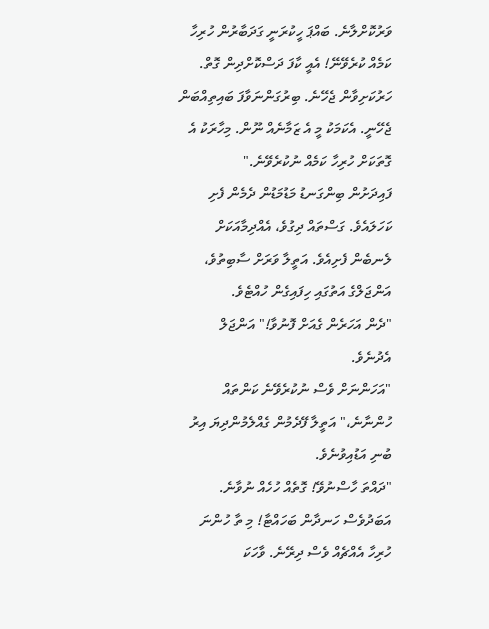ވަރުކޮށްލާނެ. ބައްޕަ ހީކުރަނީ ގަދަބާރުން ހުރިހާ ކަމެއް ކުރެވޭނޭ! އެއީ ކާފަ ދަސްކޮށްދިން ގޮތް. ހަރުކަށިވާން ޖެހޭނެ. ބިރުގަންނަވާފަ ބައިތިއްބަން ޖެހޭނީ. އެކަމަކު މީ އެ ޒަމާނެއް ނޫން. މިހާރަކު އެ ގޮތަކަށް ހުރިހާ ކަމެއް ނުކުރެވޭނެ."
ފައިދަށުން ބިންގަނޑު މަޑުމަޑުން ދެމެން ފެށި ކަހަލައެވެ. ގަސްތައް ދިގުވެ، އެއްދިމާއަކަށް ލެނބެން ފެށިއެވެ. އަތީލާ ވަރަށް ސާބިތުވެ، އަންޖަލްގެ އަތުގައި ހިފައިގެން ހުއްޓެވެ.
"ދެން އަހަރެން ގެއަށް ފޮނުވާ!" އަންޖަލް އެދުނެވެ.
"އަހަންނަށް ވެސް ނުކުރެވޭނެ ކަންތައް ހުންނާނެ،" އަތީލާ ފޭދެމުން ގެއްލެމުންދިޔަ އިރު ބުނި އަޑުއިވުނެވެ.
"ދައްތަ ހާސްނުވޭ! ގޮތެއް ހުހެއް ނުވާނެ. އަބަދުވެސް ހަނދާން ބަހައްޓާ! މި ތާ ހުންނަ ހުރިހާ އެއްޗެއް ވެސް ދިރޭނެ. ވާހަކަ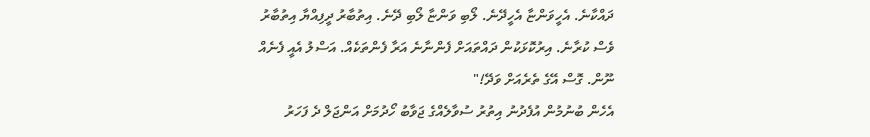ދައްކާނެ. އެހީވަންޏާ އެހީދޭނެ. ލޯބި ވަންޏާ ލޯބި ދޭނެ. އިތުބާރު ދީފިއްޔާ އިތުބާރު ވެސް ކުރާނެ. އިރުކޮޅަކުން ދައްތައަށް ފެންނާނެ އަރާ ފެންތަކެއް. އަސްލު އެއީ ފެނެއް ނޫން. ގޮސް އޭގެ ތެރެއަށް ވަދޭ!"
އެހެން ބުނުމުން އުފެދުނު އިތުރު ސުވާލެއްގެ ޖަވާބު ހޯދުމަށް އަންޖަލް ދެ ފަހަރު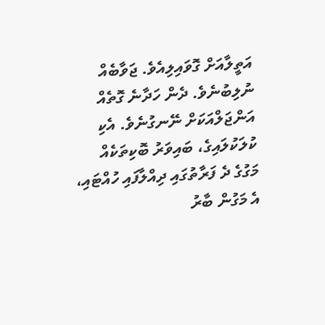އަތީލާއަށް ގޮވައިލިއެވެ. ޖަވާބެއް ނުލިބުނެވެ. ދެން ހަދާނެ ގޮތެއް އަންޖަލްއަކަށް ނޭނގުނެވެ. އެކި ކުލަކުލައިގެ، ބައިވަރު ބޮކިތަކެއް މަގުގެ ދެ ފަރާތުގައި ދިއްލާފައި ހުއްޓައި، އެ މަގުން ބާރު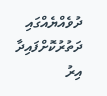ދުވެއްޔެއްގައި ދަތުރުކޮށްފައިދާ އިރު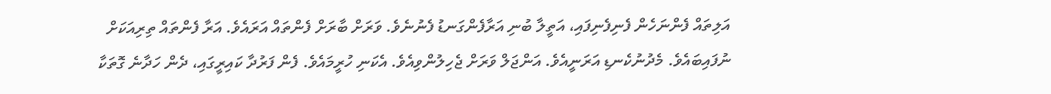އަލިތައް ފެންނަހެން ފެނިފެނިފައި، އަތީލާ ބުނި އަރާފެންގަނޑު ފެނުނެވެ. ވަރަށް ބާރަށް ފެންތައް އަރައެވެ. އަރާ ފެންތައް ތިރިއަކަށް ނުފައިބައެވެ. މެދުނުކެނޑި އަރަނީއެވެ. އަންޖަލް ވަރަށް ޖެހިލުންވިއެވެ. އެކަނި ހުރީމައެވެ. ފެން ފަރުދާ ކައިރީގައި، ދެން ހަދާނެ ގޮތަކާ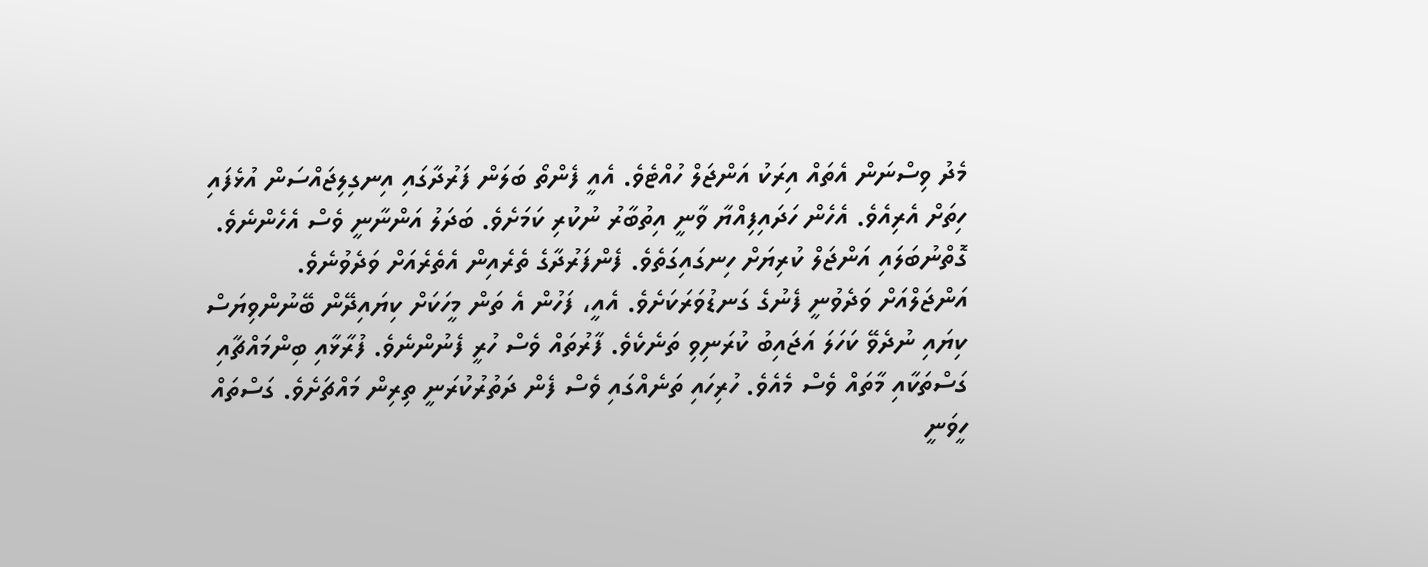މެދު ވިސްނަން އެތައް އިރަކު އަންޖަލް ހުއްޓެވެ. އެއީ ފެންތޯ ބަލަން ފަރުދާގައި އިނގިލިޖައްސަން އުޅެފައި ހިތަށް އެރިއެވެ. އެހެން ހަދައިފިއްޔާ ވާނީ އިތުބާރު ނުކުރި ކަމަށެވެ. ބަދަލު އަންނާނީ ވެސް އެހެންނެވެ. ގޮތްނުބަލައި އަންޖަލް ކުރިޔަށް ހިނގައިގަތެވެ. ފެންފަރުދާގެ ތެރެއިން އެތެރެއަށް ވަދެވުނެވެ.
އަންޖަލްއަށް ވަދެވުނީ ފެނުގެ ގަނޑުވަރަކަށެވެ. އެއީ، ފަހުން އެ ތަން މީހަކަށް ކިޔައިދޭން ބޭނުންވިޔަސް ކިޔައި ނުދެވޭ ކަހަލަ އަޖައިބު ކުރަނިވި ތަނެކެވެ. ފާރުތައް ވެސް ހުރީ ފެނުންނެވެ. ފުރާޅާއި ބިންމައްޗާއި ގަސްތަކާއި މާތައް ވެސް މެއެވެ. ހުރިހައި ތަނެއްގައި ވެސް ފެން ދަތުރުކުރަނީ ތިރިން މައްޗަށެވެ. ގަސްތައް ހީވަނީ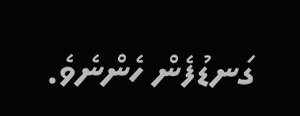ގަނޑުފެން ހެންނެވެ.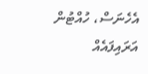އެހެނަސް، ހުއްޓުން އަރައިފައެއް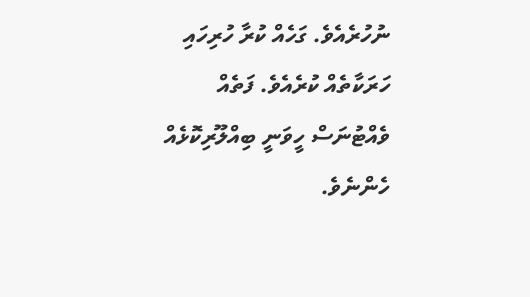ނުހުރެއެވެ. ގަހެއް ކުރާ ހުރިހައި ހަރަކާތެއް ކުރެއެވެ. ފަތެއް ވެއްޓުނަސް ހީވަނީ ބިއްލޫރިކޮޅެއް ހެންނެވެ.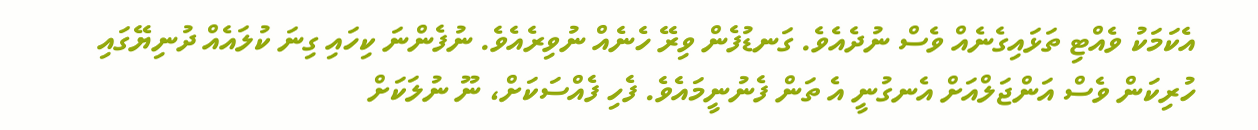އެކަމަކު ވެއްޓި ތަޅައިގެނެއް ވެސް ނުދެއެވެ. ގަނޑުފެން ވިރޭ ހެނެއް ނުވިރެއެވެ. ނުފެންނަ ކިހައި ގިނަ ކުލައެއް ދުނިޔޭގައި ހުރިކަން ވެސް އަންޖަލްއަށް އެނގުނީ އެ ތަން ފެނުނީމައެވެ. ފެހި ފެއްސަކަށް، ނޫ ނުލަކަށް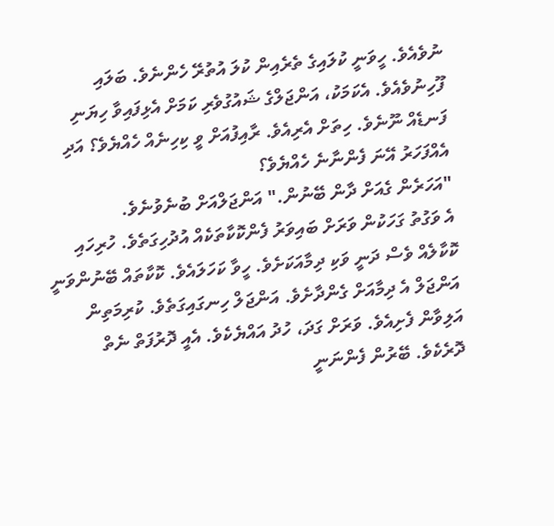ނުވެއެވެ. ހީވަނީ ކުލައިގެ ތެރެއިން ކުލަ އުތުރޭ ހެންނެވެ. ބަލައި ފޫހިނުވެއެވެ. އެކަމަކު، އަންޖަލްގެ ޝައުގުވެރި ކަމަށް އެޅިފައިވާ ހިޔަނި ފަނޑެއް ނޫނެވެ. ހިތަށް އެރިއެވެ. ރާއިފުއަށް ވީ ކިހިނެއް ހެއްޔެވެ؟ އަދި އެއްފަހަރު އޭނަ ފެންނާނެ ހެއްޔެވެ؟
"އަހަރެން ގެއަށް ދާން ބޭނުން." އަންޖަލްއަށް ބުނެވުނެވެ.
އެ ވަގުތު ގަހަކުން ވަރަށް ބައިވަރު ފެންކޮކާތަކެއް އުދުހިގަތެވެ. ހުރިހައި ކޮކާލެއް ވެސް ދަނީ ވަކި ދިމާއަކަށެވެ. ހީވާ ކަހަލައެވެ. ކޮކާތައް ބޭނުންވަނީ އަންޖަލް އެ ދިމާއަށް ގެންދާށެވެ. އަންޖަލް ހިނގައިގަތެވެ. ކުރިމަތިން އަލިވާން ފެށިއެވެ. ވަރަށް ގަދަ، ހުދު އައްޔެކެވެ. އެއީ ދޮރުފަތް ނެތް ދޮރެކެވެ. ބޭރުން ފެންނަނީ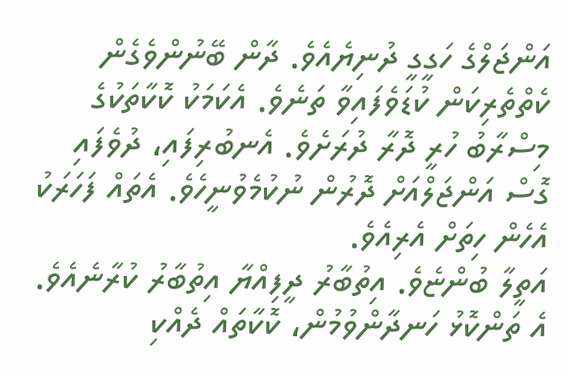އަންޖަލްގެ ހަގީގީ ދުނިޔެއެވެ. ދާން ބޭނުންވެގެން ކެތްތެރިކަން ކުޑަވެފައިވާ ތަނެވެ. އެކަމަކު ކޮކާތަކުގެ މިސްރާބު ހުރީ ދޮރާ ދުރަށެވެ. އެނބުރިފައި، ދުވެފައި ގޮސް އަންޖަލްއަށް ދޮރުން ނުކުމެވުނީހެވެ. އެތައް ފަހަރަކު އެހެން ހިތަށް އެރިއެވެ.
އަތީލާ ބުންޏެވެ. އިތުބާރު ދީފިއްޔާ އިތުބާރު ކުރާނެއެވެ. އެ ތަންކޮޅު ހަނދާންވުމުން، ކޮކާތައް ދެއްކި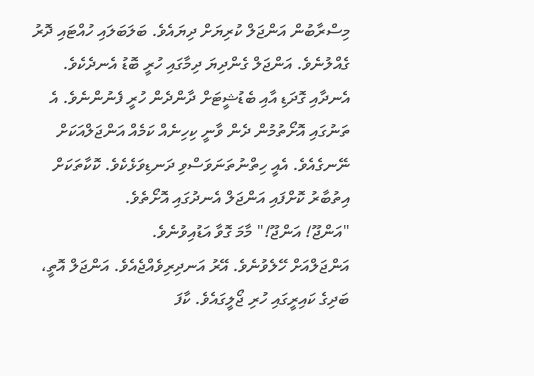މިސްރާބުން އަންޖަލް ކުރިޔަށް ދިޔައެވެ. ބަލަބަލައި ހުއްޓައި ދޮރު ގެއްލުނެވެ. އަންޖަލް ގެންދިޔަ ދިމާގައި ހުރީ ބޮޑު އެނދެކެވެ. އެނދާއި ގޮދަޑި އާއި ބެޑުޝީޓަށް ދާންދެން ހުރީ ފެނުންނެވެ. އެ ތަނުގައި އޮށޯތުމުން ދެން ވާނީ ކިހިނެއް ކަމެއް އަންޖަލްއަކަށް ނޭނގެއެވެ. އެއީ ހިތްނުތަނަވަސްވި ދަނޑިވަޅެކެވެ. ކޮކާތަކަށް އިތުބާރު ކޮށްފައި އަންޖަލް އެނދުގައި އޮށޯތެވެ.
"އަންޖޫ! އަންޖޫ!" މާމަ ގޮވާ އަޑުއިވުނެވެ.
އަންޖަލްއަށް ހޭލެވުނެވެ. އޭރު އަނދިރިވެއްޖެއެވެ. އަންޖަލް އޮތީ، ބަދިގެ ކައިރީގައި ހުރި ޖޯލީގައެވެ. ކާފަ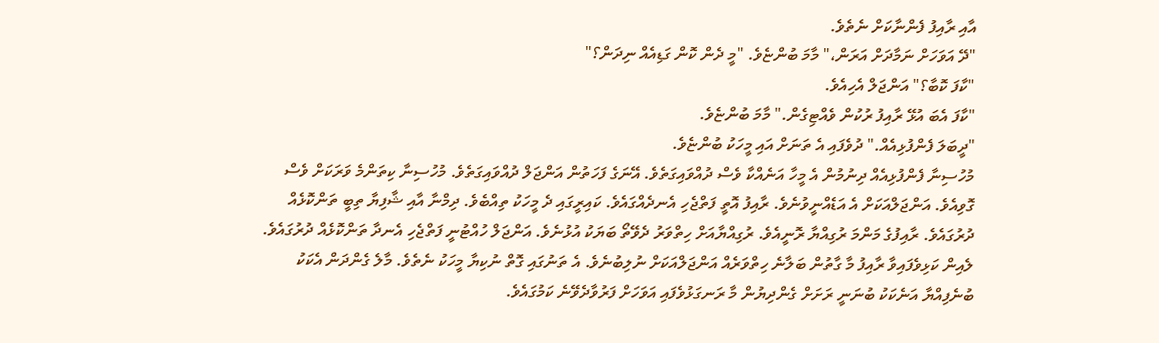އާއި ރާއިފު ފެންނާކަށް ނެތެވެ.
"ދޭ އަވަހަށް ނަމާދަށް އަރަން،" މާމަ ބުންޏެވެ. "މީ ދެން ކޮން ގަޑިއެއް ނިދަން؟"
"ކާފަ ކޮބާ؟" އަންޖަލް އެހިއެވެ.
"ކާފަ އެބަ އުޅޭ ރާއިފު ރުކުން ވެއްޓިގެން." މާމަ ބުންޏެވެ.
"ދީބަލަ ފެންފުޅިއެއް." ދުވެފައި އެ ތަނަށް އައި މީހަކު ބުންޏެވެ.
މުހުސިނާ ފެންފުޅިއެއް ދިނުމުން އެ މީހާ އަނެއްކާ ވެސް ދުއްވައިގަތެވެ. އޭނަގެ ފަހަތުން އަންޖަލް ދުއްވައިގަތެވެ. މުހުސިނާ ކިތަންމެ ވަރަކަށް ވެސް ގޮވިއެވެ. އަންޖަލްއަކަށް އެ އަޑެއްނީވުނެވެ. ރާއިފު އޮތީ ފަތްޖެހި އެނދެއްގައެވެ. ކައިރީގައި ދެ މީހަކު ތިއްބެވެ. ދިމްނާ އާއި ޝާފިޔާ ތިބީ ތަންކޮޅެއް ދުރުގައެވެ. ރާއިފުގެ މަންމަ ރުގިއްޔާ ރޮނީއެވެ. ރުގިއްޔާއަށް ހިތްވަރު ދެވޭތޯ ބަޔަކު އުޅުނެވެ. އަންޖަލް ހުއްޓުނީ ފަތްޖެހި އެނދާ ތަންކޮޅެއް ދުރުގައެވެ. ލެއިން ކަޅިވެފައިވާ ރާއިފު މާ ގާތުން ބަލާނެ ހިތްވަރެއް އަންޖަލްއަކަށް ނުލިބުނެވެ. އެ ތަނުގައި ގޮތް ނުކިޔާ މީހަކު ނެތެވެ. މާލެ ގެންދަން އެކަކު ބުނެފިއްޔާ އަނެކަކު ބުނަނީ ރަށަށް ގެންދިޔުން މާ ރަނގަޅުވެފައި އަވަހަށް ފަރުވާދެވޭނެ ކަމުގައެވެ.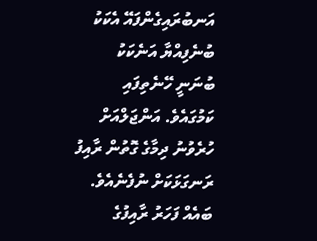އަނބުރައިގެންފައޭ އެކަކު ބުނެފިއްޔާ އަނެކަކު ބުނަނީ ހޭނެތިފައި ކަމުގައެވެ. އަންޖަލްއަށް ހުރެވުނު ދިމާގެ ގޮތުން ރާއިފު ރަނގަޅަކަށް ނުފެނެއެވެ. ބައެއް ފަހަރު ރާއިފުގެ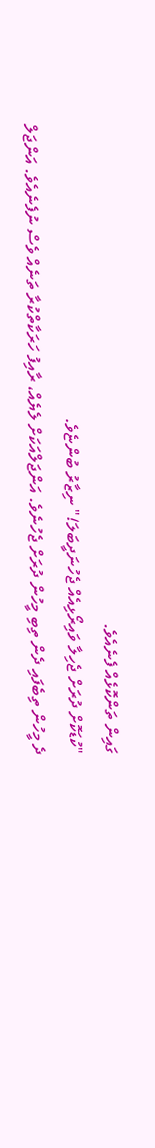ގައިން ތަންކޮޅެއް ފެނެއެވެ.
"ކުޑަކޮށް ދުރަށް ޖެހިލާ ވައިރޯޅިއެއް ޖެހުނަދީބަލަ!" ނިޒާރު ބުންޏެވެ.
ދެ މީހުން ތިބެފައި ދެން ތިބި މީހުން ދުރަށް ޖެހުނެވެ. އަންޖަލްއަކަށް ލެޔެއް، ރާއިފު ހަރަކާތްކުރާ ތަނެއް ވެސް ނުފެނެއެވެ. އަންޖަލް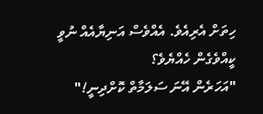ހިތަށް އެރިއެވެ. އެއްވެސް އަނިޔާއެއް ނުވީ ކީއްވެގެން ހެއްޔެވެ؟
"އަހަރެން އޭނަ ސަލަމާތް ކޮށްދިނީ!"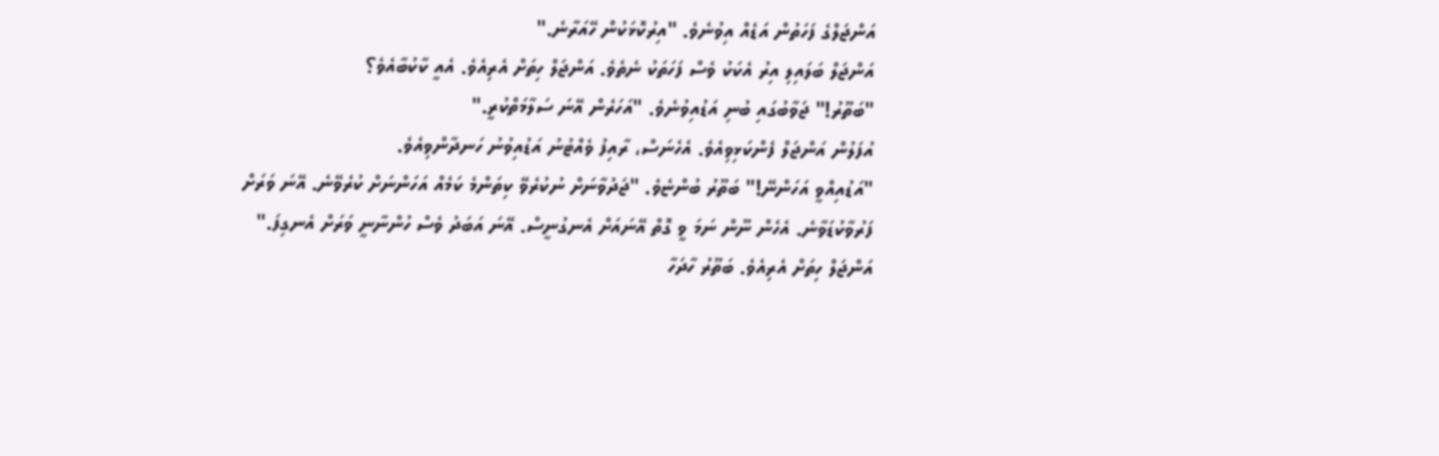އަންޖަލްގެ ފަހަތުން އަޑެއް އިވުނެވެ. "އިރުކޮޅަކުން ހޭއަރާނެ."
އަންޖަލް ބަލައިލި އިރު އެކަކު ވެސް ފަހަތަކު ނެތެވެ. އަންޖަލް ހިތަށް އެރިއެވެ. އެއީ ކާކުބާއެވެ؟
"ބަތޫރު!" ޖަވާބުގައި ބުނި އަޑުއިވުނެވެ. "އަހަރެން އޭނަ ސަލާމަތްކުރީ."
އުފަލުން އަންޖަލް ފެންކަޅިވިއެވެ. އެހެނަސް، ރާއިފު ވެއްޓުނު އަޑުއިވުނު ހަނދާންވިއެވެ.
"އަޑުއިއްވީ އަހަންނޭ!" ބަތޫރު ބުންޏެވެ. "ޖަދުވާނަށް ނުކުރެވޭ ކިތަންމެ ކަމެއް އަހަންނަށް ކުރެވޭނެ. އޭނަ ވަރަށް ފަރުވާކުޑަވާނެ. އެހެން ނޫން ނަމަ ވީ ގޮތް އޭނައަށް އެނގުނީސް. އޭނަ އަބަދު ވެސް ހުންނާނީ ވަރަށް އެނގިފަ."
އަންޖަލް ހިތަށް އެރިއެވެ. ބަތޫރު ހާދަހާ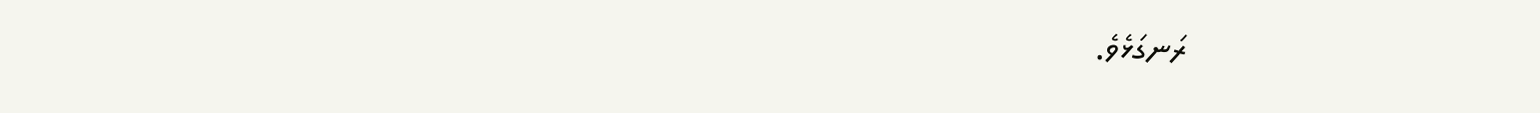ރަނގަޅެވެ.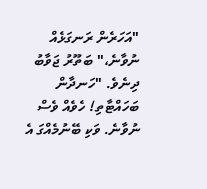"އަހަރެން ރަނގަޅެއް ނުވާނެ،" ބަތޫރު ޖަވާބު ދިނެވެ. "ހަނދާން ބަހައްޓާތި! ހެވެއް ވެސް ނުވާނެ. ވަކި ބޭނުމެއްގަ އެ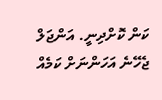ކަން ކޮށްދިނީ. އަންޖަލް ޖެހޭނެ އަހަންނަށް ކަމެއް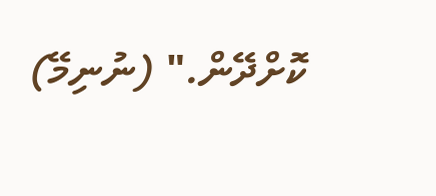ކޮށްދޭން." (ނުނިމޭ)